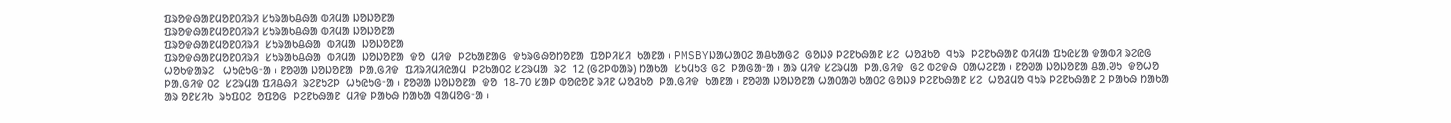ᱯᱨᱚᱫᱷᱟᱱᱢᱚᱱ᱐ᱤᱨᱤ ᱥᱩᱨᱟᱠᱪᱷᱟ ᱵᱤᱢᱟ ᱡᱚᱡᱚᱱᱟ
ᱯᱨᱚᱫᱷᱟᱱᱢᱚᱱ᱐ᱤᱨᱤ ᱥᱩᱨᱟᱠᱪᱷᱟ ᱵᱤᱢᱟ ᱡᱚᱡᱚᱱᱟ
ᱯᱨᱚᱫᱷᱟᱱᱢᱚᱱ᱐ᱤᱨᱤ  ᱥᱩᱨᱟᱠᱪᱷᱟ  ᱵᱤᱢᱟ  ᱡᱚᱡᱚᱱᱟ
ᱯᱨᱚᱫᱷᱟᱱᱢᱚᱱ᱐ᱤᱨᱤ  ᱥᱩᱨᱟᱠᱪᱷᱟ  ᱵᱤᱢᱟ  ᱡᱚᱡᱚᱱᱟ  ᱫᱚ  ᱢᱤᱫ  ᱞᱮᱠᱟᱱᱟᱜ  ᱫᱩᱨᱜᱷᱚᱴᱚᱱᱟ  ᱯᱚᱞᱤᱥᱤ  ᱠᱟᱱᱟ ᱾ PMSBYᱡᱟᱦᱟ᱐ᱮ ᱟᱪᱠᱟᱜᱮ  ᱜᱚᱡᱽ ᱞᱮᱱᱠᱷᱟᱱ ᱥᱮ  ᱦᱚᱲᱠᱚ  ᱧᱩᱨ  ᱞᱮᱱᱠᱷᱟᱱ ᱵᱤᱢᱟ ᱯᱩᱭᱥᱟ ᱫᱟᱵᱤ ᱨᱮᱭᱜ  ᱦᱚᱠᱫᱟᱨᱮ   ᱦᱩᱭᱩᱜᱼᱟ ᱾ ᱱᱚᱣᱟ ᱡᱚᱡᱚᱱᱟ  ᱞᱟᱹᱜᱤᱫ  ᱯᱤᱨᱤᱢᱤᱭᱟᱢ  ᱞᱮᱠᱟ᱐ᱮ ᱥᱮᱨᱢᱟ  ᱨᱮ  12 (ᱜᱮᱞᱵᱟᱨ) ᱴᱟᱠᱟ  ᱥᱩᱢᱩᱝ ᱜᱮ  ᱞᱟᱜᱟᱼᱟ ᱾ ᱟᱨ ᱢᱤᱫ ᱥᱮᱨᱢᱟ  ᱞᱟᱹᱜᱤᱫ  ᱜᱮ ᱵᱮᱫᱷ  ᱐ᱟᱦᱮᱱᱟ ᱾ ᱱᱚᱣᱟ ᱡᱚᱡᱚᱱᱟ ᱪᱟᱹᱣᱩ  ᱫᱚᱦᱚ  ᱞᱟᱹᱜᱤᱫ ᱐ᱮ  ᱥᱮᱨᱢᱟ ᱯᱤᱪᱷᱤ  ᱨᱮᱱᱩᱮᱞ  ᱦᱩᱭᱩᱜᱼᱟ ᱾ ᱱᱚᱣᱟ ᱡᱚᱡᱚᱱᱟ  ᱫᱚ  18-70 ᱥᱟᱞ ᱵᱚᱭᱚᱱ ᱨᱤᱱ ᱦᱚᱲᱠᱚ  ᱞᱟᱹᱜᱤᱫ  ᱠᱟᱱᱟ ᱾ ᱱᱚᱣᱟ ᱡᱚᱡᱚᱱᱟ ᱦᱟ᱐ᱟᱣ ᱠᱟ᱐ᱮ ᱜᱚᱡᱽ ᱞᱮᱱᱠᱷᱟᱱ ᱥᱮ  ᱦᱚᱲᱢᱚ ᱧᱩᱨ ᱞᱮᱱᱠᱷᱟᱱ 2 ᱞᱟᱠᱷ ᱴᱟᱠᱟ ᱟᱨ ᱚᱱᱥᱤᱠ  ᱨᱩᱯ᱐ᱮ  ᱚᱯᱚᱜ  ᱞᱮᱱᱠᱷᱟᱱ  ᱢᱤᱫ ᱞᱟᱠᱷ ᱴᱟᱠᱟ ᱧᱟᱢᱚᱜᱼᱟ ᱾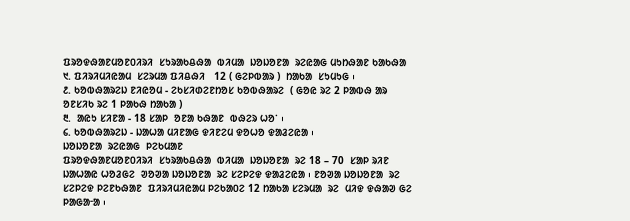ᱯᱨᱚᱫᱷᱟᱱᱢᱚᱱ᱐ᱤᱨᱤ  ᱥᱩᱨᱟᱠᱪᱷᱟ  ᱵᱤᱢᱟ  ᱡᱚᱡᱚᱱᱟ  ᱨᱮᱭᱟᱜ ᱢᱩᱴᱷᱟᱱ ᱠᱟᱠᱷᱟ
᱑. ᱯᱤᱨᱤᱢᱤᱭᱟᱢ  ᱥᱮᱨᱢᱟ ᱯᱤᱪᱷᱤ   12 ( ᱜᱮᱞᱵᱟᱨ )  ᱴᱟᱠᱟ  ᱥᱩᱢᱩᱜ ᱾
᱒. ᱠᱚᱵᱷᱟᱨᱮᱡ ᱱᱤᱭᱚᱢ - ᱮᱠᱥᱤᱰᱮᱱᱴᱚᱥ ᱠᱚᱵᱷᱟᱨᱮ  ( ᱜᱚᱭ ᱨᱮ 2 ᱞᱟᱵᱷ ᱟᱨ  ᱚᱱᱥᱤᱠ ᱨᱮ 1 ᱞᱟᱠᱷ ᱴᱟᱠᱟ )
᱓.  ᱟᱭᱩ ᱥᱤᱱᱟ - 18 ᱥᱟᱞ  ᱚᱱᱟ ᱠᱷᱟᱱ  ᱵᱷᱮᱨ ᱦᱚᱸ ᱾
᱔. ᱠᱚᱵᱷᱟᱨᱮᱡ - ᱡᱟᱦᱟ ᱢᱤᱱᱟᱜ ᱫᱤᱱᱮᱢ ᱫᱚᱦᱚ ᱫᱟᱲᱮᱭᱟ ᱾
ᱡᱚᱡᱚᱱᱟ  ᱨᱮᱭᱟᱜ  ᱞᱮᱠᱢᱟᱱ
ᱯᱨᱚᱫᱷᱟᱱᱢᱚᱱ᱐ᱤᱨᱤ  ᱥᱩᱨᱟᱠᱪᱷᱟ  ᱵᱤᱢᱟ  ᱡᱚᱡᱚᱱᱟ  ᱨᱮ 18 – 70  ᱥᱟᱞ ᱨᱤᱱ ᱡᱟᱦᱟᱭ ᱦᱚᱲᱜᱮ  ᱣᱚᱣᱟ ᱡᱚᱡᱚᱱᱟ  ᱨᱮ ᱥᱮᱞᱮᱫ ᱫᱟᱲᱮᱭᱟ ᱾ ᱱᱚᱣᱟ ᱡᱚᱡᱚᱱᱟ  ᱨᱮ ᱥᱮᱞᱮᱫ ᱞᱮᱱᱠᱷᱟᱱ  ᱯᱤᱨᱤᱢᱤᱭᱟᱢ ᱞᱮᱠᱟ᱐ᱮ 12 ᱴᱟᱠᱟ ᱥᱮᱨᱢᱟ  ᱨᱮ  ᱢᱤᱫ ᱫᱷᱟᱣ ᱜᱮ ᱞᱟᱜᱟᱼᱟ ᱾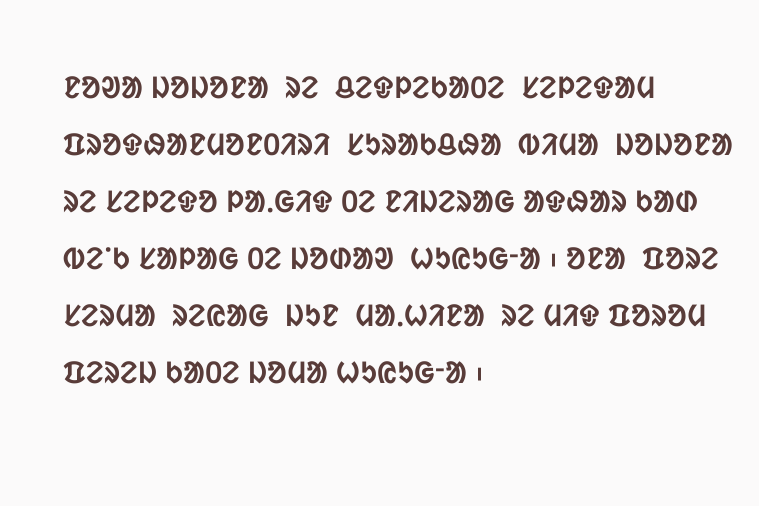ᱱᱚᱣᱟ ᱡᱚᱡᱚᱱᱟ  ᱨᱮ  ᱪᱮᱫᱞᱮᱠᱟ᱐ᱮ  ᱥᱮᱞᱮᱫᱟᱢ
ᱯᱨᱚᱫᱷᱟᱱᱢᱚᱱ᱐ᱤᱨᱤ  ᱥᱩᱨᱟᱠᱪᱷᱟ  ᱵᱤᱢᱟ  ᱡᱚᱡᱚᱱᱟ ᱨᱮ ᱥᱮᱞᱮᱫᱚ ᱞᱟᱹᱜᱤᱫ ᱐ᱮ ᱱᱤᱡᱮᱨᱟᱜ ᱟᱫᱷᱟᱨ ᱠᱟᱰ  ᱵᱮᱸᱠ ᱥᱟᱞᱟᱜ ᱐ᱮ ᱡᱚᱰᱟᱣ  ᱦᱩᱭᱩᱜᱼᱟ ᱾ ᱚᱱᱟ  ᱯᱚᱨᱮ  ᱥᱮᱨᱢᱟ  ᱨᱮᱭᱟᱜ  ᱡᱩᱱ  ᱢᱟᱹᱦᱤᱱᱟ  ᱨᱮ ᱢᱤᱫ ᱯᱚᱨᱚᱢ ᱯᱮᱨᱮᱡ ᱠᱟ᱐ᱮ ᱡᱚᱢᱟ ᱦᱩᱭᱩᱜᱼᱟ ᱾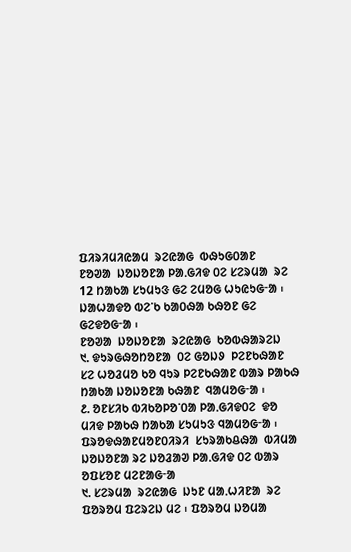ᱯᱤᱨᱤᱢᱤᱭᱟᱢ  ᱨᱮᱭᱟᱜ  ᱵᱷᱩᱜ᱐ᱟᱱ
ᱱᱚᱣᱟ  ᱡᱚᱡᱚᱱᱟ ᱞᱟᱹᱜᱤᱫ ᱐ᱮ ᱥᱮᱨᱢᱟ  ᱨᱮ  12 ᱴᱟᱠᱟ ᱥᱩᱢᱩᱝ ᱜᱮ ᱮᱢᱚᱜ ᱦᱩᱭᱩᱜᱼᱟ ᱾ ᱡᱟᱦᱟᱫᱚ ᱵᱮᱸᱠ ᱠᱟ᱐ᱷᱟ ᱠᱷᱚᱱ ᱜᱮ ᱜᱮᱫᱚᱜᱼᱟ ᱾
ᱱᱚᱣᱟ  ᱡᱚᱡᱚᱱᱟ  ᱨᱮᱭᱟᱜ  ᱠᱚᱵᱷᱟᱨᱮᱡ
᱑. ᱫᱩᱨᱜᱷᱚᱴᱚᱱᱟ  ᱐ᱮ ᱜᱚᱡᱽ  ᱞᱮᱱᱠᱷᱟᱱ ᱥᱮ ᱦᱚᱲᱢᱚ ᱠᱚ ᱧᱩᱨ ᱞᱮᱱᱠᱷᱟᱱ ᱵᱟᱨ ᱞᱟᱠᱷ ᱴᱟᱠᱟ ᱡᱚᱡᱚᱱᱟ ᱠᱷᱟᱱ  ᱧᱟᱢᱚᱜᱼᱟ ᱾
᱒. ᱚᱱᱥᱤᱠ ᱵᱤᱠᱚᱞᱚᱸ᱐ᱟ ᱞᱟᱹᱜᱤᱫ᱐ᱮ  ᱫᱚ  ᱢᱤᱫ ᱞᱟᱠᱷ ᱴᱟᱠᱟ ᱥᱩᱢᱩᱝ ᱧᱟᱢᱚᱜᱼᱟ ᱾
ᱯᱨᱚᱫᱷᱟᱱᱢᱚᱱ᱐ᱤᱨᱤ  ᱥᱩᱨᱟᱠᱪᱷᱟ  ᱵᱤᱢᱟ  ᱡᱚᱡᱚᱱᱟ ᱨᱮ ᱡᱚᱲᱟᱣ ᱞᱟᱹᱜᱤᱫ ᱐ᱮ ᱵᱟᱨ ᱚᱯᱥᱚᱱ ᱢᱮᱱᱟᱜᱼᱟ
᱑. ᱥᱮᱨᱢᱟ  ᱨᱮᱭᱟᱜ  ᱡᱩᱱ ᱢᱟᱹᱦᱤᱱᱟ  ᱨᱮ ᱯᱚᱨᱚᱢ ᱯᱮᱨᱮᱡ ᱢᱮ ᱾ ᱯᱚᱨᱚᱢ ᱡᱚᱢᱟ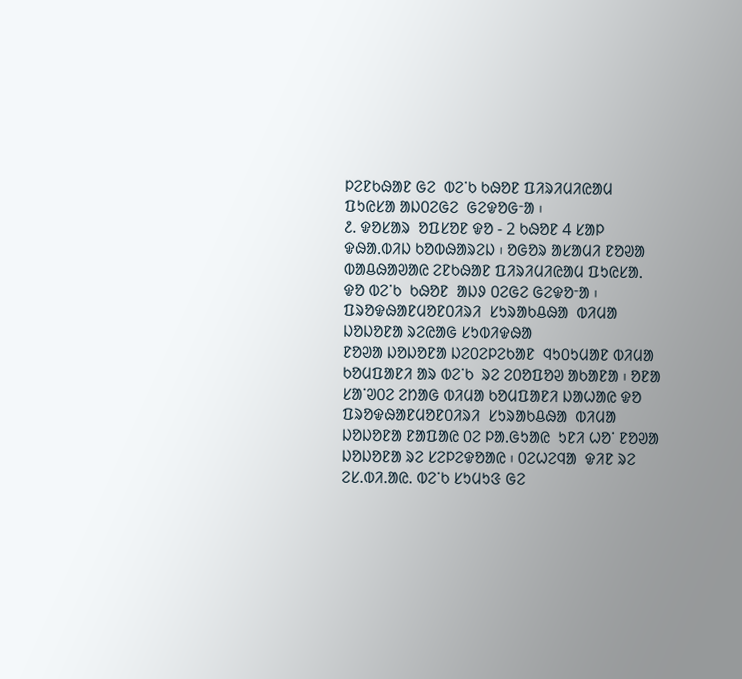ᱞᱮᱱᱠᱷᱟᱱ ᱜᱮ  ᱵᱮᱸᱠ ᱠᱷᱚᱱ ᱯᱤᱨᱤᱢᱤᱭᱟᱢ ᱯᱩᱭᱥᱟ ᱟᱡ᱐ᱮᱜᱮ  ᱜᱮᱫᱚᱜᱼᱟ ᱾
᱒. ᱫᱚᱥᱟᱨ  ᱚᱯᱥᱚᱱ ᱫᱚ - 2 ᱠᱷᱚᱱ 4 ᱥᱟᱞ ᱫᱷᱟᱹᱵᱤᱡ ᱠᱚᱵᱷᱟᱨᱮᱡ ᱾ ᱚᱜᱚᱨ ᱟᱥᱟᱢᱤ ᱱᱚᱣᱟ ᱵᱟᱪᱷᱟᱣᱟᱭ ᱮᱱᱠᱷᱟᱱ ᱯᱤᱨᱤᱢᱤᱭᱟᱢ ᱯᱩᱭᱥᱟᱹ ᱫᱚ ᱵᱮᱸᱠ  ᱠᱷᱚᱱ  ᱟᱡᱽ ᱐ᱮᱜᱮ ᱜᱮᱫᱚᱼᱟ ᱾
ᱯᱨᱚᱫᱷᱟᱱᱢᱚᱱ᱐ᱤᱨᱤ  ᱥᱩᱨᱟᱠᱪᱷᱟ  ᱵᱤᱢᱟ  ᱡᱚᱡᱚᱱᱟ ᱨᱮᱭᱟᱜ ᱥᱩᱵᱤᱫᱷᱟ
ᱱᱚᱣᱟ ᱡᱚᱡᱚᱱᱟ ᱡᱮ᱐ᱮᱞᱮᱠᱟᱱ  ᱧᱩ᱐ᱩᱢᱟᱱ ᱵᱤᱢᱟ ᱠᱚᱢᱯᱟᱱᱤ ᱟᱨ ᱵᱮᱸᱠ  ᱨᱮ ᱮ᱐ᱚᱯᱚᱣ ᱟᱠᱟᱱᱟ ᱾ ᱚᱱᱟ ᱥᱟᱸᱣ᱐ᱮ ᱮᱴᱟᱜ ᱵᱤᱢᱟ ᱠᱚᱢᱯᱟᱱᱤ ᱡᱟᱦᱟᱭ ᱫᱚ ᱯᱨᱚᱫᱷᱟᱱᱢᱚᱱ᱐ᱤᱨᱤ  ᱥᱩᱨᱟᱠᱪᱷᱟ  ᱵᱤᱢᱟ  ᱡᱚᱡᱚᱱᱟ ᱱᱟᱯᱟᱭ ᱐ᱮ ᱞᱟᱹᱜᱩᱟᱭ  ᱩᱱᱤ ᱦᱚᱸ ᱱᱚᱣᱟ ᱡᱚᱡᱚᱱᱟ ᱨᱮ ᱥᱮᱞᱮᱫᱚᱟᱭ ᱾ ᱐ᱮᱦᱮᱧᱟ  ᱫᱤᱱ ᱨᱮ  ᱮᱥ.ᱵᱤ.ᱟᱭ. ᱵᱮᱸᱠ ᱥᱩᱢᱩᱝ ᱜᱮ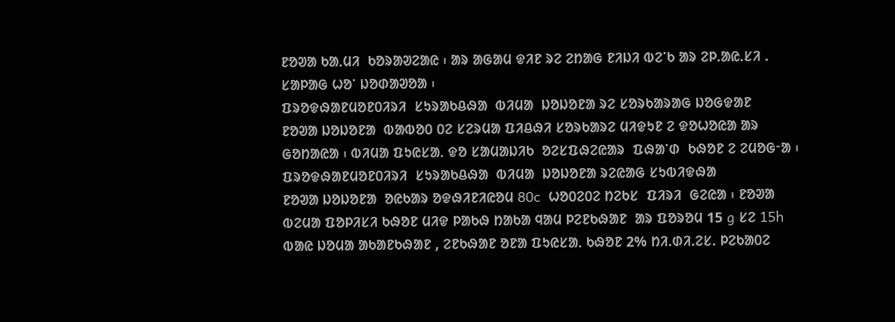ᱱᱚᱣᱟ ᱠᱟᱹᱢᱤ  ᱠᱚᱨᱟᱣᱮᱟᱭ ᱾ ᱟᱨ ᱟᱜᱟᱢ ᱫᱤᱱ ᱨᱮ ᱮᱴᱟᱜ ᱱᱤᱡᱤ ᱵᱮᱸᱠ ᱟᱨ ᱮᱞ.ᱟᱭ.ᱥᱤ . ᱥᱟᱞᱟᱜ ᱦᱚᱸ ᱡᱚᱰᱟᱣᱚᱟ ᱾
ᱯᱨᱚᱫᱷᱟᱱᱢᱚᱱ᱐ᱤᱨᱤ  ᱥᱩᱨᱟᱠᱪᱷᱟ  ᱵᱤᱢᱟ  ᱡᱚᱡᱚᱱᱟ ᱨᱮ ᱥᱚᱨᱠᱟᱨᱟᱜ ᱡᱚᱜᱫᱟᱱ
ᱱᱚᱣᱟ ᱡᱚᱡᱚᱱᱟ  ᱵᱟᱵᱚ᱐ ᱐ᱮ ᱥᱮᱨᱢᱟ ᱯᱤᱪᱷᱤ ᱥᱚᱨᱠᱟᱨᱮ ᱢᱤᱫᱩᱱ ᱮ ᱫᱚᱦᱚᱭᱟ ᱟᱨ ᱜᱚᱴᱟᱭᱟ ᱾ ᱵᱤᱢᱟ ᱯᱩᱭᱥᱟᱹ ᱫᱚ ᱥᱟᱢᱟᱡᱤᱠ  ᱚᱮᱥᱯᱷᱮᱭᱟᱨ  ᱯᱷᱟᱸᱰ  ᱠᱷᱚᱱ ᱮ ᱮᱢᱚᱜᱼᱟ ᱾
ᱯᱨᱚᱫᱷᱟᱱᱢᱚᱱ᱐ᱤᱨᱤ  ᱥᱩᱨᱟᱠᱪᱷᱟ  ᱵᱤᱢᱟ  ᱡᱚᱡᱚᱱᱟ ᱨᱮᱭᱟᱜ ᱥᱩᱵᱤᱫᱷᱟ
ᱱᱚᱣᱟ ᱡᱚᱡᱚᱱᱟ  ᱚᱭᱠᱟᱨ ᱚᱫᱷᱤᱱᱤᱭᱚᱢ 80c  ᱦᱚ᱐ᱮ᱐ᱮ ᱴᱮᱠᱥ  ᱯᱤᱨᱤ  ᱜᱮᱭᱟ ᱾ ᱱᱚᱣᱟ ᱵᱮᱢᱟ ᱯᱚᱞᱤᱥᱤ ᱠᱷᱚᱱ ᱢᱤᱫ ᱞᱟᱠᱷ ᱴᱟᱠᱟ ᱧᱟᱢ ᱞᱮᱱᱠᱷᱟᱱ  ᱟᱨ ᱯᱚᱨᱚᱢ 15 g ᱥᱮ 15h ᱵᱟᱭ ᱡᱚᱢᱟ ᱟᱠᱟᱱᱠᱷᱟᱱ , ᱮᱱᱠᱷᱟᱱ ᱚᱱᱟ ᱯᱩᱭᱥᱟᱹ ᱠᱷᱚᱱ 2% ᱴᱤ.ᱰᱤ.ᱮᱥ. ᱞᱮᱠᱟ᱐ᱮ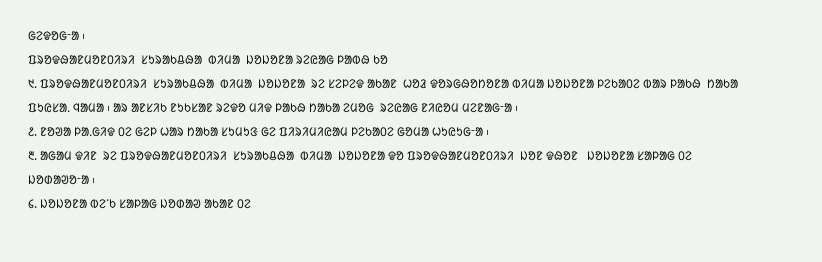ᱜᱮᱫᱚᱜᱼᱟ ᱾
ᱯᱨᱚᱫᱷᱟᱱᱢᱚᱱ᱐ᱤᱨᱤ  ᱥᱩᱨᱟᱠᱪᱷᱟ  ᱵᱤᱢᱟ  ᱡᱚᱡᱚᱱᱟ ᱨᱮᱭᱟᱜ ᱞᱟᱵᱷ ᱠᱚ
᱑. ᱯᱨᱚᱫᱷᱟᱱᱢᱚᱱ᱐ᱤᱨᱤ  ᱥᱩᱨᱟᱠᱪᱷᱟ  ᱵᱤᱢᱟ  ᱡᱚᱡᱚᱱᱟ  ᱨᱮ ᱥᱮᱞᱮᱫ ᱟᱠᱟᱱ  ᱦᱚᱲ ᱫᱚᱨᱜᱷᱚᱴᱚᱱᱟ ᱵᱤᱢᱟ ᱡᱚᱡᱚᱱᱟ ᱞᱮᱠᱟ᱐ᱮ ᱵᱟᱨ ᱞᱟᱠᱷ  ᱴᱟᱠᱟ ᱯᱩᱭᱥᱟᱹ ᱧᱟᱢᱟ ᱾ ᱟᱨ ᱟᱱᱥᱤᱠ ᱱᱩᱠᱥᱟᱱ ᱨᱮᱫᱚ ᱢᱤᱫ ᱞᱟᱠᱷ ᱴᱟᱠᱟ ᱮᱢᱚᱜ  ᱨᱮᱭᱟᱜ ᱱᱤᱭᱚᱢ ᱢᱮᱱᱟᱜᱼᱟ ᱾
᱒. ᱱᱚᱣᱟ ᱞᱟᱹᱜᱤᱫ ᱐ᱮ ᱜᱮᱞ ᱦᱟᱨ ᱴᱟᱠᱟ ᱥᱩᱢᱩᱝ ᱜᱮ ᱯᱤᱨᱤᱢᱤᱭᱟᱢ ᱞᱮᱠᱟ᱐ᱮ ᱜᱚᱢᱟ ᱦᱩᱭᱩᱜᱼᱟ ᱾
᱓. ᱟᱜᱟᱢ ᱫᱤᱱ  ᱨᱮ ᱯᱨᱚᱫᱷᱟᱱᱢᱚᱱ᱐ᱤᱨᱤ  ᱥᱩᱨᱟᱠᱪᱷᱟ  ᱵᱤᱢᱟ  ᱡᱚᱡᱚᱱᱟ ᱫᱚ ᱯᱨᱚᱫᱷᱟᱱᱢᱚᱱ᱐ᱤᱨᱤ  ᱡᱚᱱ ᱫᱷᱚᱱ   ᱡᱚᱡᱚᱱᱟ ᱥᱟᱞᱟᱜ ᱐ᱮ ᱡᱚᱰᱟᱣᱚᱼᱟ ᱾
᱔. ᱡᱚᱡᱚᱱᱟ ᱵᱮᱸᱠ ᱥᱟᱞᱟᱜ ᱡᱚᱰᱟᱣ ᱟᱠᱟᱱ ᱐ᱮ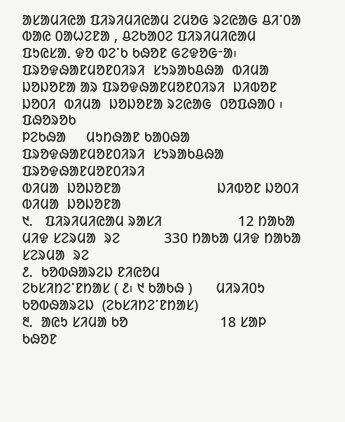ᱟᱥᱟᱢᱤᱭᱟ ᱯᱤᱨᱤᱢᱤᱭᱟᱢ ᱮᱢᱚᱜ ᱨᱮᱭᱟᱜ ᱪᱤᱸ᱐ᱟ ᱵᱟᱭ ᱐ᱟᱦᱮᱱᱟ , ᱪᱮᱠᱟ᱐ᱮ ᱯᱤᱨᱤᱢᱤᱭᱟᱢ ᱯᱩᱭᱥᱟᱹ ᱫᱚ ᱵᱮᱸᱠ ᱠᱷᱚᱱ ᱜᱮᱫᱚᱜᱼᱟ᱾
ᱯᱨᱚᱫᱷᱟᱱᱢᱚᱱ᱐ᱤᱨᱤ  ᱥᱩᱨᱟᱠᱪᱷᱟ  ᱵᱤᱢᱟ  ᱡᱚᱡᱚᱱᱟ ᱟᱨ ᱯᱨᱚᱫᱷᱟᱱᱢᱚᱱ᱐ᱤᱨᱤ  ᱡᱤᱵᱚᱱ ᱡᱚ᱐ᱤ  ᱵᱤᱢᱟ  ᱡᱚᱡᱚᱱᱟ ᱨᱮᱭᱟᱜ  ᱐ᱚᱯᱷᱟ᱐ ᱾ ᱯᱷᱚᱨᱚᱠ
ᱞᱮᱠᱷᱟ     ᱢᱩᱴᱷᱟᱱ ᱠᱟ᱐ᱷᱟ   ᱯᱨᱚᱫᱷᱟᱱᱢᱚᱱ᱐ᱤᱨᱤ  ᱥᱩᱨᱟᱠᱪᱷᱟ                   ᱯᱨᱚᱫᱷᱟᱱᱢᱚᱱ᱐ᱤᱨᱤ
ᱵᱤᱢᱟ  ᱡᱚᱡᱚᱱᱟ                        ᱡᱤᱵᱚᱱ ᱡᱚ᱐ᱤ ᱵᱤᱢᱟ  ᱡᱚᱡᱚᱱᱟ
᱑.   ᱯᱤᱨᱤᱢᱤᱭᱟᱢ ᱨᱟᱥᱤ                   12 ᱴᱟᱠᱟ ᱢᱤᱫ ᱥᱮᱨᱢᱟ  ᱨᱮ           330 ᱴᱟᱠᱟ ᱢᱤᱫ ᱴᱟᱠᱟ ᱥᱮᱨᱢᱟ  ᱨᱮ
᱒.  ᱠᱚᱵᱷᱟᱨᱮᱡ ᱱᱤᱭᱚᱢ                ᱮᱠᱥᱤᱴᱮᱸᱱᱴᱟᱥ ( ᱒᱾ ᱑ ᱠᱟᱠᱷ )      ᱢᱤᱨᱤ᱐ᱩ ᱠᱚᱵᱷᱟᱨᱮᱡ  (ᱮᱠᱥᱤᱴᱮᱸᱱᱴᱟᱥ)
᱓.  ᱟᱭᱩ ᱥᱤᱢᱟ ᱠᱚ                       18 ᱥᱟᱞ ᱠᱷᱚᱱ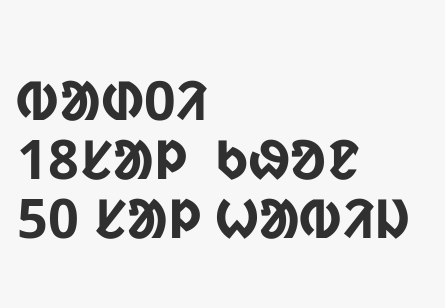ᱵᱟᱰ᱐ᱤ                      18ᱥᱟᱞ  ᱠᱷᱚᱱ 50 ᱥᱟᱞ ᱦᱟᱵᱤᱡ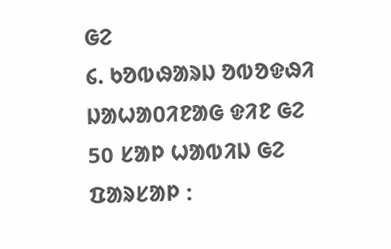ᱜᱮ
᱔. ᱠᱚᱵᱷᱟᱨᱡ ᱚᱵᱚᱫᱷᱤ                 ᱡᱟᱦᱟ᱐ᱤᱱᱟᱜ ᱫᱤᱱ ᱜᱮ                        50 ᱥᱟᱞ ᱦᱟᱵᱤᱡ ᱜᱮ
ᱯᱟᱨᱥᱟᱞ ᱺ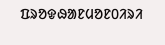ᱯᱨᱚᱫᱷᱟᱱᱢᱚᱱ᱐ᱤᱨᱤ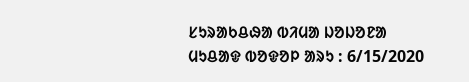ᱥᱩᱨᱟᱠᱪᱷᱟ ᱵᱤᱢᱟ ᱡᱚᱡᱚᱱᱟ
ᱢᱩᱪᱟᱫ ᱵᱚᱫᱚᱞ ᱟᱨᱩ : 6/15/2020